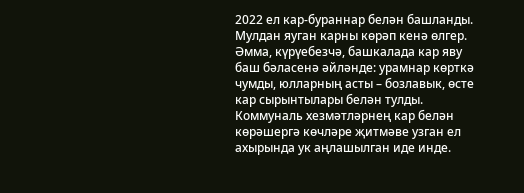2022 ел кар-бураннар белән башланды. Мулдан яуган карны көрәп кенә өлгер. Әмма, күрүебезчә, башкалада кар яву баш бәласенә әйләнде: урамнар көрткә чумды, юлларның асты – бозлавык, өсте кар сырынтылары белән тулды. Коммуналь хезмәтләрнең кар белән көрәшергә көчләре җитмәве узган ел ахырында ук аңлашылган иде инде.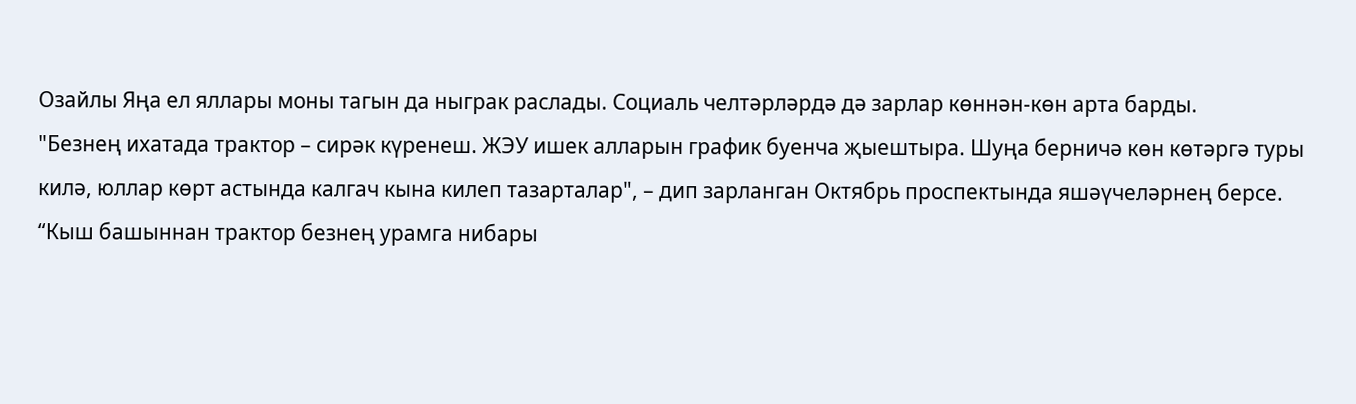Озайлы Яңа ел яллары моны тагын да ныграк раслады. Социаль челтәрләрдә дә зарлар көннән-көн арта барды.
"Безнең ихатада трактор – сирәк күренеш. ЖЭУ ишек алларын график буенча җыештыра. Шуңа берничә көн көтәргә туры килә, юллар көрт астында калгач кына килеп тазарталар", – дип зарланган Октябрь проспектында яшәүчеләрнең берсе.
“Кыш башыннан трактор безнең урамга нибары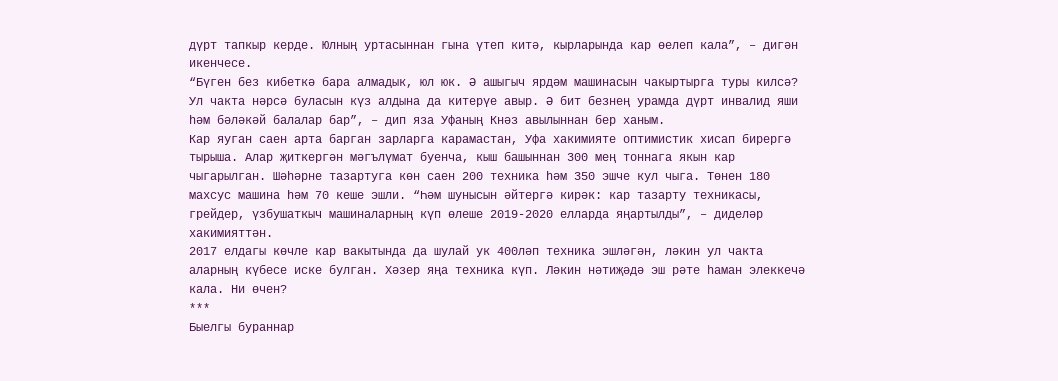дүрт тапкыр керде. Юлның уртасыннан гына үтеп китә, кырларында кар өелеп кала”, – дигән икенчесе.
“Бүген без кибеткә бара алмадык, юл юк. Ә ашыгыч ярдәм машинасын чакыртырга туры килсә? Ул чакта нәрсә буласын күз алдына да китерүе авыр. Ә бит безнең урамда дүрт инвалид яши һәм бәләкәй балалар бар”, – дип яза Уфаның Кнәз авылыннан бер ханым.
Кар яуган саен арта барган зарларга карамастан, Уфа хакимияте оптимистик хисап бирергә тырыша. Алар җиткергән мәгълүмат буенча, кыш башыннан 300 мең тоннага якын кар чыгарылган. Шәһәрне тазартуга көн саен 200 техника һәм 350 эшче кул чыга. Төнен 180 махсус машина һәм 70 кеше эшли. “Һәм шунысын әйтергә кирәк: кар тазарту техникасы, грейдер, үзбушаткыч машиналарның күп өлеше 2019-2020 елларда яңартылды”, – диделәр хакимияттән.
2017 елдагы көчле кар вакытында да шулай ук 400ләп техника эшләгән, ләкин ул чакта аларның күбесе иске булган. Хәзер яңа техника күп. Ләкин нәтиҗәдә эш рәте һаман элеккечә кала. Ни өчен?
***
Быелгы бураннар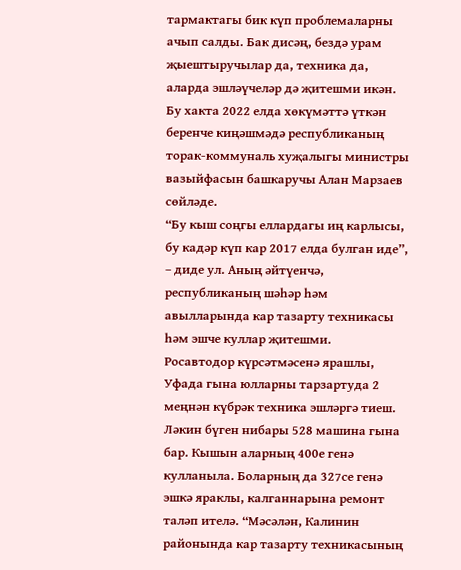тармактагы бик күп проблемаларны ачып салды. Бак дисәң, бездә урам җыештыручылар да, техника да, аларда эшләүчеләр дә җитешми икән. Бу хакта 2022 елда хөкүмәттә үткән беренче киңәшмәдә республиканың торак-коммуналь хуҗалыгы министры вазыйфасын башкаручы Алан Марзаев сөйләде.
“Бу кыш соңгы еллардагы иң карлысы, бу кадәр күп кар 2017 елда булган иде”, – диде ул. Аның әйтүенчә, республиканың шәһәр һәм авылларында кар тазарту техникасы һәм эшче куллар җитешми.
Росавтодор күрсәтмәсенә ярашлы, Уфада гына юлларны тарзартуда 2 меңнән күбрәк техника эшләргә тиеш. Ләкин бүген нибары 528 машина гына бар. Кышын аларның 400е генә кулланыла. Боларның да 327се генә эшкә яраклы, калганнарына ремонт таләп ителә. “Мәсәлән, Калинин районында кар тазарту техникасының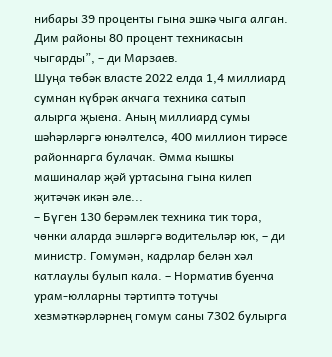нибары 39 проценты гына эшкә чыга алган. Дим районы 80 процент техникасын чыгарды”, – ди Марзаев.
Шуңа төбәк власте 2022 елда 1,4 миллиард сумнан күбрәк акчага техника сатып алырга җыена. Аның миллиард сумы шәһәрләргә юнәлтелсә, 400 миллион тирәсе районнарга булачак. Әмма кышкы машиналар җәй уртасына гына килеп җитәчәк икән әле...
– Бүген 130 берәмлек техника тик тора, чөнки аларда эшләргә водительләр юк, – ди министр. Гомумән, кадрлар белән хәл катлаулы булып кала. – Норматив буенча урам-юлларны тәртиптә тотучы хезмәткәрләрнең гомум саны 7302 булырга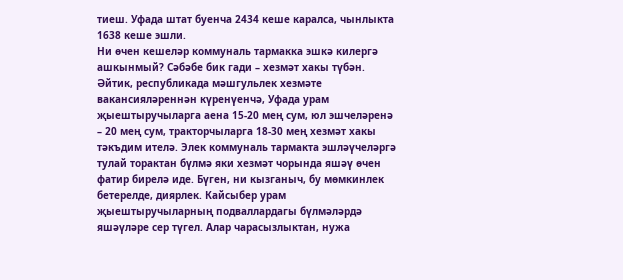тиеш. Уфада штат буенча 2434 кеше каралса, чынлыкта 1638 кеше эшли.
Ни өчен кешеләр коммуналь тармакка эшкә килергә ашкынмый? Сәбәбе бик гади – хезмәт хакы түбән. Әйтик, республикада мәшгульлек хезмәте вакансияләреннән күренүенчә, Уфада урам җыештыручыларга аена 15-20 мең сум, юл эшчеләренә – 20 мең сум, тракторчыларга 18-30 мең хезмәт хакы тәкъдим ителә. Элек коммуналь тармакта эшләүчеләргә тулай торактан бүлмә яки хезмәт чорында яшәү өчен фатир бирелә иде. Бүген, ни кызганыч, бу мөмкинлек бетерелде, диярлек. Кайсыбер урам җыештыручыларның подваллардагы бүлмәләрдә яшәүләре сер түгел. Алар чарасызлыктан, нужа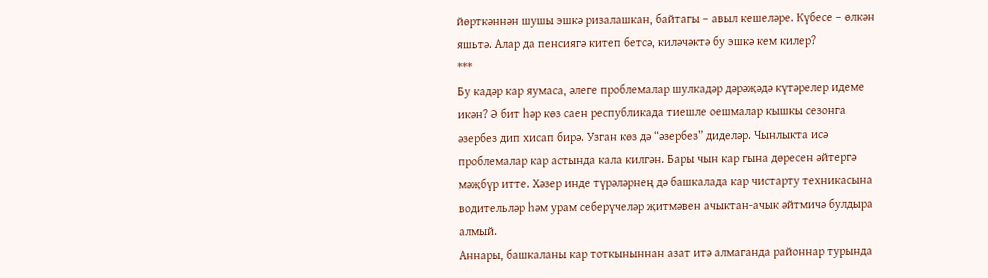йөрткәннән шушы эшкә ризалашкан, байтагы – авыл кешеләре. Күбесе – өлкән яшьтә. Алар да пенсиягә китеп бетсә, киләчәктә бу эшкә кем килер?
***
Бу кадәр кар яумаса, әлеге проблемалар шулкадәр дәрәҗәдә күтәрелер идеме икән? Ә бит һәр көз саен республикада тиешле оешмалар кышкы сезонга әзербез дип хисап бирә. Узган көз дә “әзербез” диделәр. Чынлыкта исә проблемалар кар астында кала килгән. Бары чын кар гына дөресен әйтергә мәҗбүр итте. Хәзер инде түрәләрнең дә башкалада кар чистарту техникасына водительләр һәм урам себерүчеләр җитмәвен ачыктан-ачык әйтмичә булдыра алмый.
Аннары, башкаланы кар тоткыныннан азат итә алмаганда районнар турында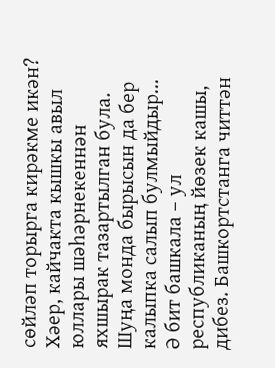сөйләп торырга кирәкме икән? Хәер, кайчакта кышкы авыл юллары шәһәрнекеннән яхшырак тазартылган була. Шуңа монда бырысын да бер калыпка салып булмыйдыр...
Ә бит башкала – ул республиканың йөзек кашы, дибез. Башкортстанга читтән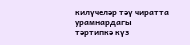килүчеләр тәү чиратта урамнардагы тәртипкә күз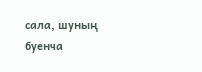сала, шуның буенча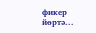фикер йөртә...